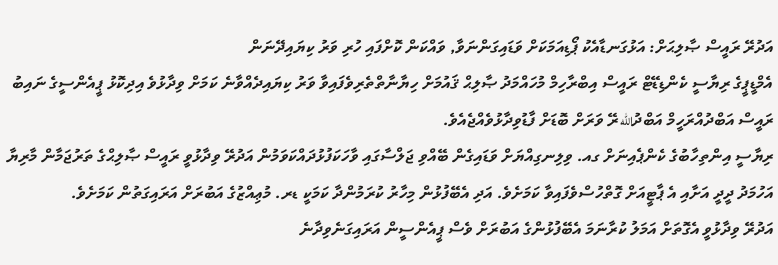އަދުރޭ ރައީސް ޞާލިޙަށް: އަޅުގަނޑާއެކު ޕޯޑިއަމަކަށް ވަޑައިގަންނަވާ, ވައްކަން ކޮށްފައި ހުރި ވަރު ކިޔައިދޭނަން
އެމްޑީޕީގެ ރިޔާސީ ކެންޑިޑޭޓް ރައީސް އިބްރާހިމް މުހައްމަދު ޞާލިޙް ޤައުމަށް ހިޔާނާތްތެރިވެފައިވާ ވަރު ކިޔައިދެއްވާނެ ކަމަށް ވިދާޅުވެ އިދިކޮޅު ޕީއެންސީގެ ނައިބު ރައީސް އަބްދުއްރަހީމް އަބްދުالله ރޭ ވަރަށް ބޮޑަށް ފާޑުވިދާޅުވެއްޖެއެވެ.
ރިޔާސީ އިންތިހާބުގެ ކެންޕެއިނަށް ގއ. ވިލިނގިއްޔަށް ވަޑައިގެން ބޭއްވި ޖަލްސާގައި ވާހަކަފުޅުދައްކަވަމުން އަދުރޭ ވިދާޅުވީ ރައީސް ޞާލިޙްގެ ތަރުޖަމާން މާރިޔާ އަހުމަދު ދީދީ އަށާއި އެ ޕާޓީއަށް ގޮތްހުސްވެފައިވާ ކަމަށެވެ. އަދި އެބޭފުޅުން މިހާރު ކުރަމުންދާ ކަމަކީ ޑރ. މުޢިއްޒުގެ އަބުރަށް އަރައިގަތުން ކަމަށެވެ.
އަދުރޭ ވިދާޅުވީ އެގޮތަށް އަމަލު ކުރާނަމަ އެބޭފުޅުންގެ އަބުރަށް ވެސް ޕީއެންސީން އަރައިގަނެވިދާނެ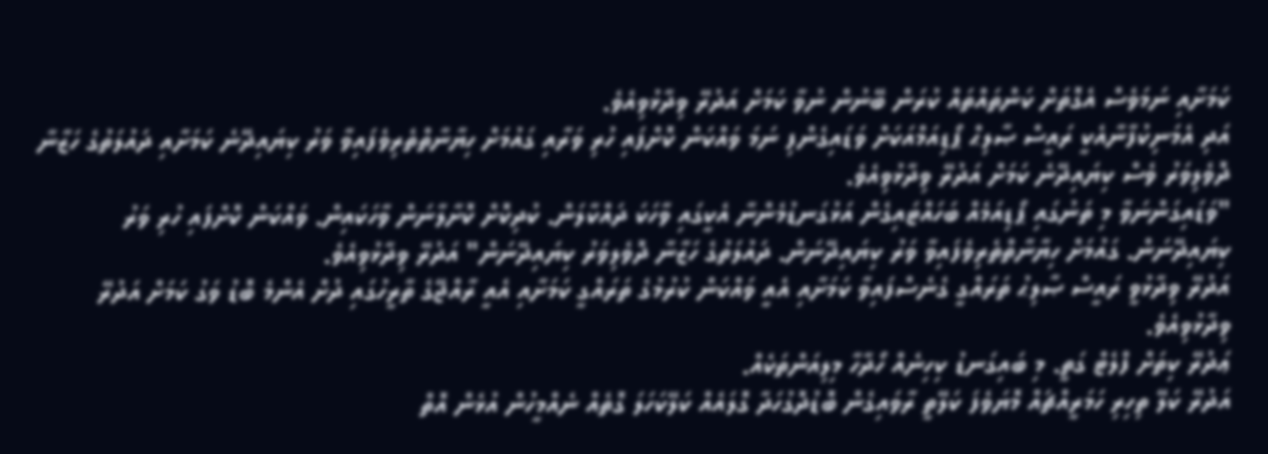ކަމަށާއި ނަމަވެސް އެގޮތަށް ކަންތައްތައް ކުރަން ބޭނުން ނުވާ ކަމަށް އަދުރޭ ވިދާޅުވިއެވެ.
އަދި އެމަނިކުފާނާއެކީ ރައީސް ޞާލިޙް ޕޯޑިއަމްއަކަށް ވަޑައިގެންފި ނަމަ ވައްކަން ކޮށްފައި ހުރި ވަރާއި ގައުމަށް ހިޔާނާތްތެރިވެފައިވާ ވަރު ކިޔައިދޭނެ ކަމަށާއި ދައުލަތުގެ ހަޒާނާ ދޮވެލިވަރު ވެސް ކިޔައިދޭނެ ކަމަށް އަދުރޭ ވިދާޅުވިއެވެ.
"ވަޑައިގަންނަވާ މި ތަނުގައި ޕޯޑިއަމެއް ބަހައްޓައިގެން އަޅުގަނޑުމެންނާ އެކީގައި ވާހަކަ ދައްކާލަން. ކުދިކޮށް ކޮށާލާނަން ވާހަކައިން. ވައްކަން ކޮށްފައި ހުރި ވަރު ކިޔައިދޭނަން. ގައުމަށް ހިޔާނާތްތެރިވެފައިވާ ވަރު ކިޔައިދޭނަން. ދައުލަތުގެ ހަޒާނާ ދޮވެލިވަރު ކިޔައިދޭނަން" އަދުރޭ ވިދާޅުވިއެވެ.
އަދުރޭ ވިދާޅުވީ ރައީސް ޞާލިޙު ތަރައްގީ ގެނެސްފައިވާ ކަމަށާއި އެއީ ވައްކަން ކުރުމުގެ ތަރައްގީ ކަމަށާއި އެއީ ރާއްޖޭގެ ތާރީހުގައި ދުށް އެންމެ ބޮޑު ވަގު ކަމަށް އަދުރޭ ވިދާޅުވިއެވެ.
ޢަދުރޭ ކިތަށް ފްލެޓް ގަތީ. މި ބައިގަނޑު ކިހިނެއް ހޯދާހާ މިލިއަންތަކެއް.
އަދުރޭ ކަލޭ ތިހިރި ހަމަރީއްޗައް މޮޔަވެފަ ކަލޭތީ ރާވައިގެން ބޮޑުދޮގުހަދާ ގޮލައެއް ކަލޭކަހަލަ ގޮތެއް ނެއްމީހުން އުޅެން އޮތް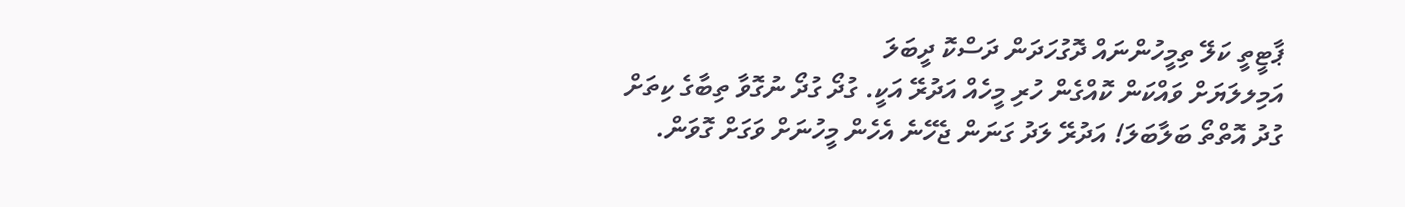ޕާޓީތީ ކަލޭ ތިމީހުންނައް ދޮގުހަދަން ދަސްކޮ ދީބަލަ
އަމިލލަޔަށް ވައްކަން ކޮއްގެން ހުރި މީހެއް އަދުރޭ އަކީ. ގުދޯ ގުދޯ ނުގޮވާ ތިބާގެ ކިތަށް ގުދު އޮތްތޯ ބަލާބަލަ! އަދުރޭ ލަދު ގަނަން ޖެހޭނެ އެހެން މީހުނަށް ވަގަށް ގޮވަން.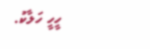ހީހީ ހަލާކު.